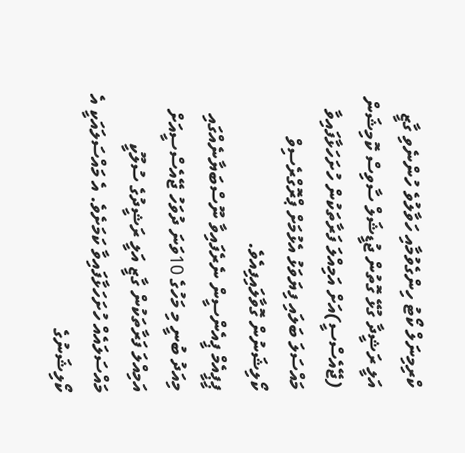ކްރިމިނަލް ކޯޓު ހިންގެވުމާއި ހަވާލުވެ ހުންނެވި ގާޒީ އަލީ ރަޝީދާ ގުޅޭ ގޮތުން ޖުޑީޝަލް ސާވިސް ކޮމިޝަން (ޖޭއެސްސީ)އަށް އަމިއްލަ ފަރާތަކުން ހުށަހަޅާފައިވާ މައްސަލަ ބަލައި ފިޔަވަޅު އެޅުމަށް ޕްރޮގްރެސިވް ކޯލިޝަނުން ގޮވާލައިފިއެވެ.
ޕީޕީއެމް ޕީއެންސީން ނެރެފައިވާ ނޫސްބަޔާނެއްގައި މިއަދު ބުނީ މި މަހުގެ 10ވަނަ ދުވަހު ޖޭއެސްސީއަށް އަމިއްލަ ފަރާތަކުން ގާޒީ އަލީ ރަޝީދުގެ ސުލޫކީ މައްސަލައެއް ހުށަހަޅާފައިވާ ކަމަށެވެ. އެ މައްސަލައަކީ އެ ކޯލިޝަނުގެ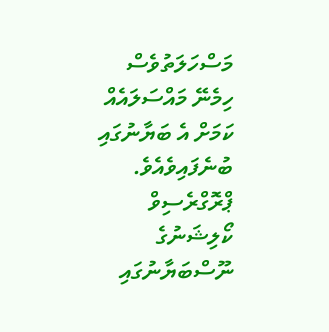މަސްހަލަތުވެސް ހިމެނޭ މައްސަލައެއް ކަމަށް އެ ބަޔާނުގައި ބުނެފައިވެއެވެ.
ޕްރޮގްރެސިވް ކޯލިޝަނުގެ ނޫސްބަޔާނުގައި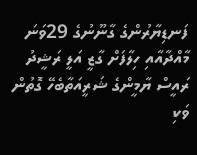ފަނޑިޔާރުންގެ ގާނޫނުގެ 29ވަނަ މާއްދާއާއި ހިލާފަށް ގާޒީ އަލީ ރަޝީދު ރައީސް ޔާމީންގެ ޝަރީއަތާބެހޭ ގޮތުން ވަކި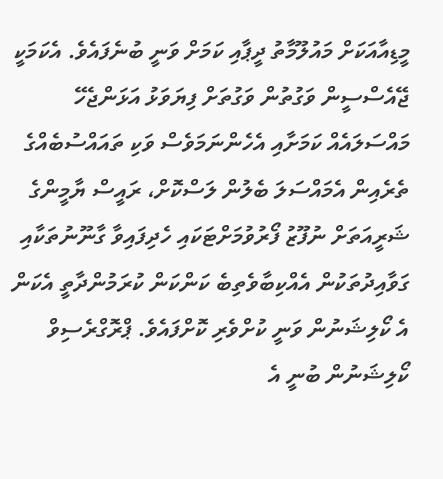މީޑިއާއަކަށް މައުލޫމާތު ދީޕާއި ކަމަށް ވަނީ ބުނެފައެވެ. އެކަމަކީ ޖޭއެސްސީން ވަގުތުން ވަގުތަށް ފިޔަވަޅު އަޅަންޖެހޭ މައްސަލައެއް ކަމަށާއި އެހެންނަމަވެސް ވަކި ތައައްސުބެއްގެ ތެރެއިން އެމައްސަލަ ބެލުން ލަސްކޮށް، ރައީސް ޔާމީންގެ ޝަރީއަތަށް ނުފޫޒު ފޯރުވުމަށްޓަކައި ހެދިފައިވާ ގާނޫނުތަކާއި ގަވާއިދުތަކުން އެއްކިބާވެތިބެ ކަންކަން ކުރަމުންދާތީ އެކަން އެ ކޯލިޝަނުން ވަނީ ކުށްވެރި ކޮށްފައެވެ. ޕްރޮގްރެސިވް ކޯލިޝަނުން ބުނީ އެ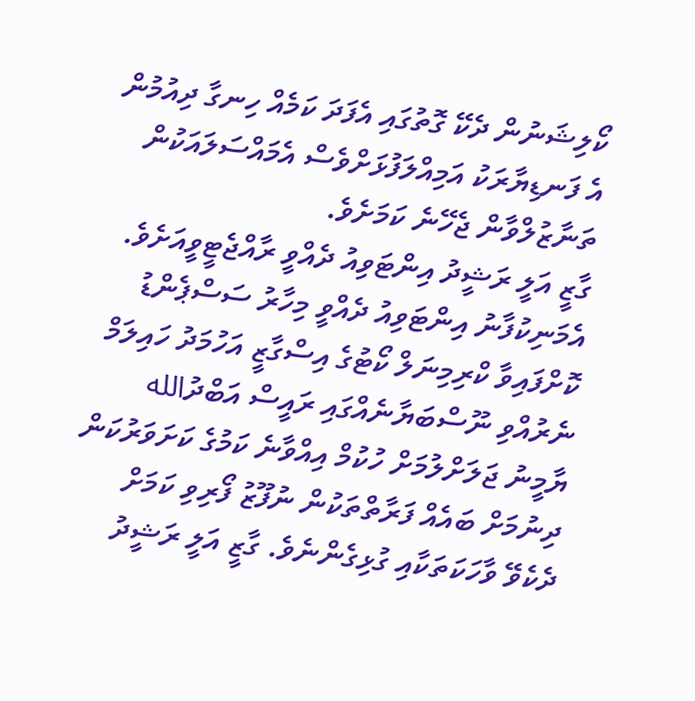ކޯލިޝަނުން ދެކޭ ގޮތުގައި އެފަދަ ކަމެއް ހިނގާ ދިއުމުން އެ ފަނޑިޔާރަކު އަމިއްލަފުޅަށްވެސް އެމައްސަލައަކުން ތަނާޒުލްވާން ޖެހޭނެ ކަމަށެވެ.
ގާޒީ އަލީ ރަޝީދު އިންޓަވިއު ދެއްވީ ރާއްޖެޓީވީއަށެވެ. އެމަނިކުފާނު އިންޓަވިއު ދެއްވީ މިހާރު ސަސްޕެންޑު ކޮށްފައިވާ ކްރިމިނަލް ކޯޓުގެ އިސްގާޒީ އަހުމަދު ހައިލަމް ނެރުއްވި ނޫސްބަޔާނެއްގައި ރައީސް އަބްދުالله ޔާމީނު ޖަލަށްލުމަށް ހުކުމް އިއްވާނެ ކަމުގެ ކަށަވަރުކަން ދިނުމަށް ބައެއް ފަރާތްތަކުން ނުފޫޒު ފޯރިވި ކަމަށް ދެކެވޭ ވާހަކަތަކާއި ގުޅިގެންނެވެ. ގާޒީ އަލީ ރަޝީދު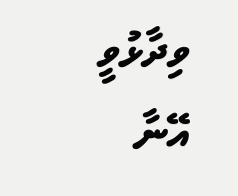ވިދާޅުވީ އޭނާ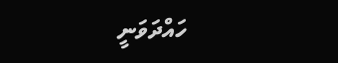ހައްދަވަނީ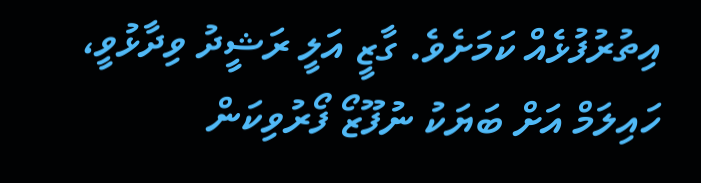އިތުރުފުޅެއް ކަމަށެވެ. ގާޒީ އަލީ ރަޝީދު ވިދާޅުވީ، ހައިލަމް އަށް ބަޔަކު ނުފޫޒޯ ފޯރުވިކަން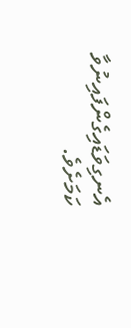އެނގިވަޑައިގެންފައިނުވާ ކަމަށެވެ.